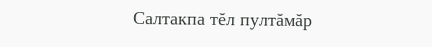Салтакпа тĕл пултăмăр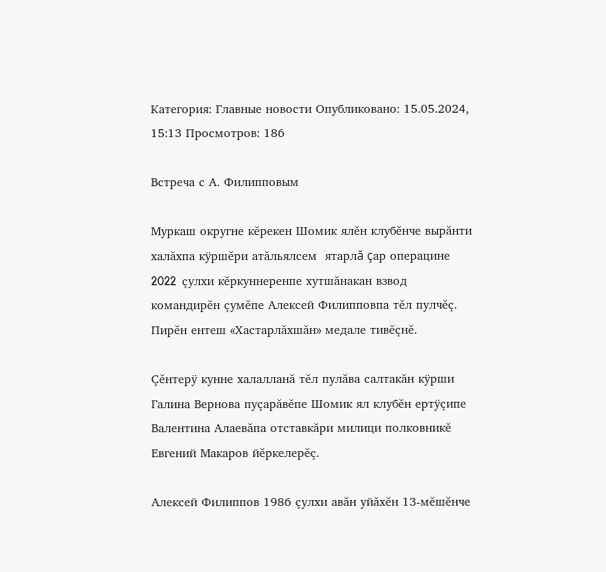Категория: Главные новости Опубликовано: 15.05.2024, 15:13 Просмотров: 186

Встреча с А. Филипповым

Муркаш округне кĕрекен Шомик ялĕн клубĕнче вырăнти халăхпа кÿршĕри атăльялсем  ятарлă çар операцине 2022  çулхи кĕркуннеренпе хутшăнакан взвод командирĕн çумĕпе Алексей Филипповпа тĕл пулчĕç. Пирĕн ентеш «Хастарлăхшăн» медале тивĕçнĕ.

Çĕнтерÿ кунне халалланă тĕл пулăва салтакăн кÿрши Галина Вернова пуçарăвĕпе Шомик ял клубĕн ертÿçипе Валентина Алаевăпа отставкăри милици полковникĕ Евгений Макаров йĕркелерĕç.

Алексей Филиппов 1986 çулхи авăн уйăхĕн 13-мĕшĕнче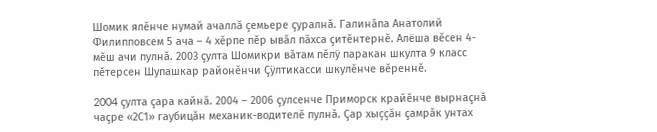Шомик ялĕнче нумай ачаллă çемьере çуралнă. Галинăпа Анатолий Филипповсем 5 ача – 4 хĕрпе пĕр ывăл пăхса çитĕнтернĕ. Алёша вĕсен 4-мĕш ачи пулнă. 2003 çулта Шомикри вăтам пĕлÿ паракан шкулта 9 класс пĕтерсен Шупашкар районĕнчи Çÿлтикасси шкулĕнче вĕреннĕ.

2004 çулта çара кайнă. 2004 – 2006 çулсенче Приморск крайĕнче вырнаçнă чаçре «2С1» гаубицăн механик-водителĕ пулнă. Çар хыççăн çамрăк унтах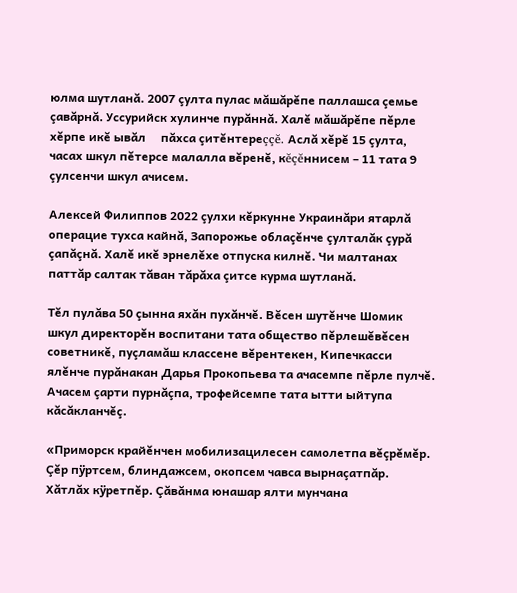юлма шутланă. 2007 çулта пулас мăшăрĕпе паллашса çемье çавăрнă. Уссурийск хулинче пурăннă. Халĕ мăшăрĕпе пĕрле хĕрпе икĕ ывăл     пăхса çитĕнтереççĕ. Аслă хĕрĕ 15 çулта, часах шкул пĕтерсе малалла вĕренĕ, кĕçĕннисем – 11 тата 9 çулсенчи шкул ачисем.

Алексей Филиппов 2022 çулхи кĕркунне Украинăри ятарлă операцие тухса кайнă, Запорожье облаçĕнче çулталăк çурă çапăçнă. Халĕ икĕ эрнелĕхе отпуска килнĕ. Чи малтанах паттăр салтак тăван тăрăха çитсе курма шутланă.

Тĕл пулăва 50 çынна яхăн пухăнчĕ. Вĕсен шутĕнче Шомик шкул директорĕн воспитани тата общество пĕрлешĕвĕсен советникĕ, пуçламăш классене вĕрентекен, Кипечкасси ялĕнче пурăнакан Дарья Прокопьева та ачасемпе пĕрле пулчĕ. Ачасем çарти пурнăçпа, трофейсемпе тата ытти ыйтупа кăсăкланчĕç.

«Приморск крайĕнчен мобилизацилесен самолетпа вĕçрĕмĕр. Çĕр пÿртсем, блиндажсем, окопсем чавса вырнаçатпăр. Хăтлăх кÿретпĕр. Çăвăнма юнашар ялти мунчана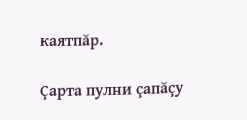каятпăр.

Çарта пулни çапăçу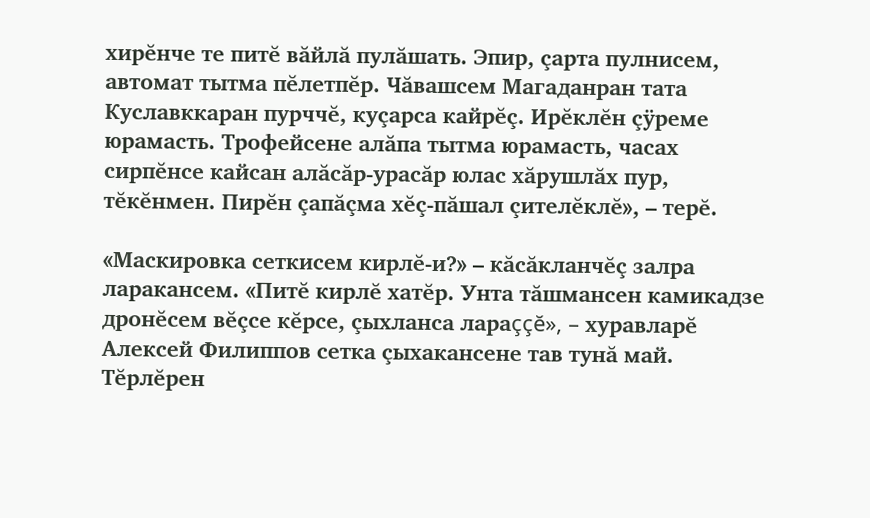хирĕнче те питĕ вăйлă пулăшать. Эпир, çарта пулнисем, автомат тытма пĕлетпĕр. Чăвашсем Магаданран тата Куславккаран пурччĕ, куçарса кайрĕç. Ирĕклĕн çÿреме юрамасть. Трофейсене алăпа тытма юрамасть, часах сирпĕнсе кайсан алăсăр-урасăр юлас хăрушлăх пур, тĕкĕнмен. Пирĕн çапăçма хĕç-пăшал çителĕклĕ», – терĕ.

«Маскировка сеткисем кирлĕ-и?» – кăсăкланчĕç залра ларакансем. «Питĕ кирлĕ хатĕр. Унта тăшмансен камикадзе дронĕсем вĕçсе кĕрсе, çыхланса лараççĕ», – хуравларĕ Алексей Филиппов сетка çыхакансене тав тунă май. Тĕрлĕрен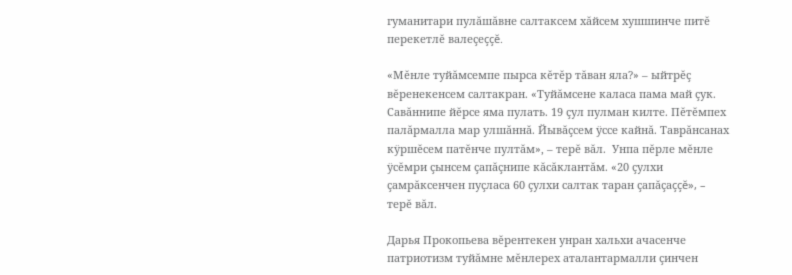гуманитари пулăшăвне салтаксем хăйсем хушшинче питĕ перекетлĕ валеçеççĕ.

«Мĕнле туйăмсемпе пырса кĕтĕр тăван яла?» – ыйтрĕç вĕренекенсем салтакран. «Туйăмсене каласа пама май çук. Савăннипе йĕрсе яма пулать. 19 çул пулман килте. Пĕтĕмпех палăрмалла мар улшăннă. Йывăçсем ÿссе кайнă. Таврăнсанах кÿршĕсем патĕнче пултăм», – терĕ вăл.  Унпа пĕрле мĕнле ÿсĕмри çынсем çапăçнипе кăсăклантăм. «20 çулхи çамрăксенчен пуçласа 60 çулхи салтак таран çапăçаççĕ», – терĕ вăл.

Дарья Прокопьева вĕрентекен унран хальхи ачасенче патриотизм туйăмне мĕнлерех аталантармалли çинчен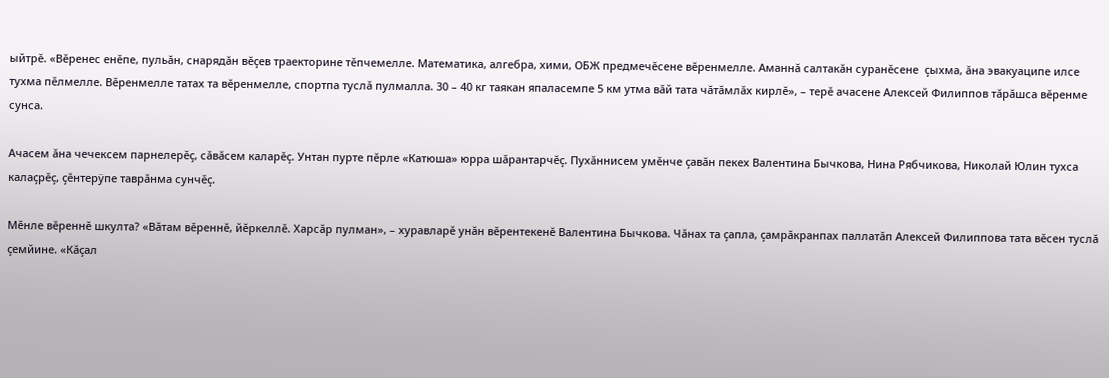ыйтрĕ. «Вĕренес енĕпе, пульăн, снарядăн вĕçев траекторине тĕпчемелле. Математика, алгебра, хими, ОБЖ предмечĕсене вĕренмелле. Аманнă салтакăн суранĕсене  çыхма, ăна эвакуаципе илсе тухма пĕлмелле. Вĕренмелле татах та вĕренмелле, спортпа туслă пулмалла. 30 – 40 кг таякан япаласемпе 5 км утма вăй тата чăтăмлăх кирлĕ», – терĕ ачасене Алексей Филиппов тăрăшса вĕренме сунса.

Ачасем ăна чечексем парнелерĕç, сăвăсем каларĕç. Унтан пурте пĕрле «Катюша» юрра шăрантарчĕç. Пухăннисем умĕнче çавăн пекех Валентина Бычкова, Нина Рябчикова, Николай Юлин тухса калаçрĕç, çĕнтерÿпе таврăнма сунчĕç.

Мĕнле вĕреннĕ шкулта? «Вăтам вĕреннĕ, йĕркеллĕ. Харсăр пулман», – хуравларĕ унăн вĕрентекенĕ Валентина Бычкова. Чăнах та çапла, çамрăкранпах паллатăп Алексей Филиппова тата вĕсен туслă çемйине. «Кăçал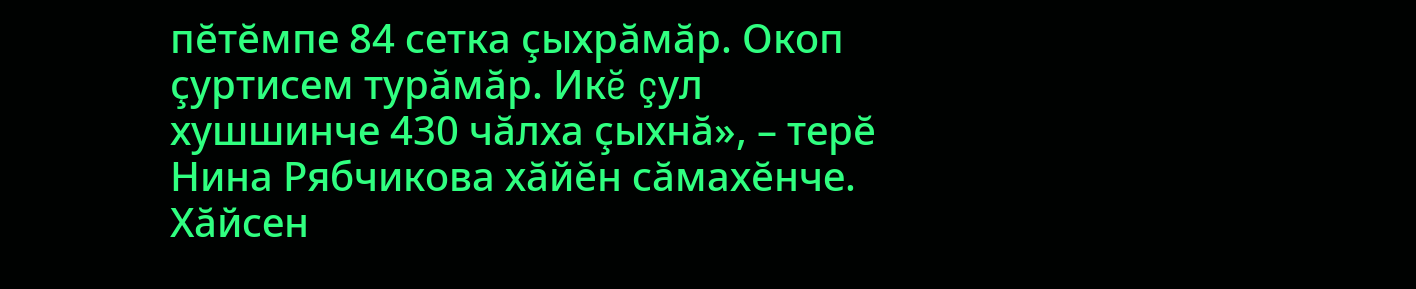пĕтĕмпе 84 сетка çыхрăмăр. Окоп çуртисем турăмăр. Икĕ çул хушшинче 430 чăлха çыхнă», – терĕ Нина Рябчикова хăйĕн сăмахĕнче. Хăйсен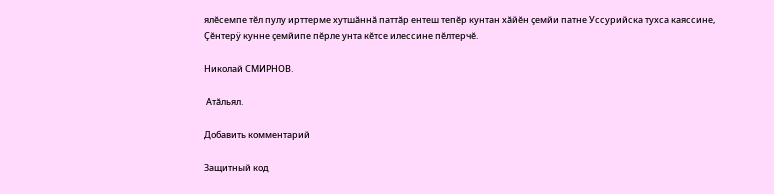ялĕсемпе тĕл пулу ирттерме хутшăннă паттăр ентеш тепĕр кунтан хăйĕн çемйи патне Уссурийска тухса каяссине, Çĕнтерÿ кунне çемйипе пĕрле унта кĕтсе илессине пĕлтерчĕ.

Николай СМИРНОВ.

 Атăльял.

Добавить комментарий

Защитный код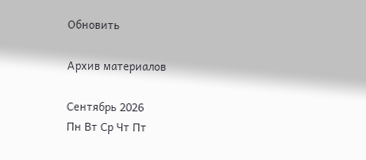Обновить

Архив материалов

Сентябрь 2026
Пн Вт Ср Чт Пт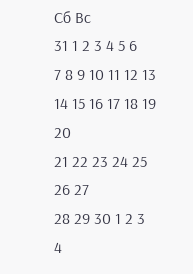Сб Вс
31 1 2 3 4 5 6
7 8 9 10 11 12 13
14 15 16 17 18 19 20
21 22 23 24 25 26 27
28 29 30 1 2 3 4